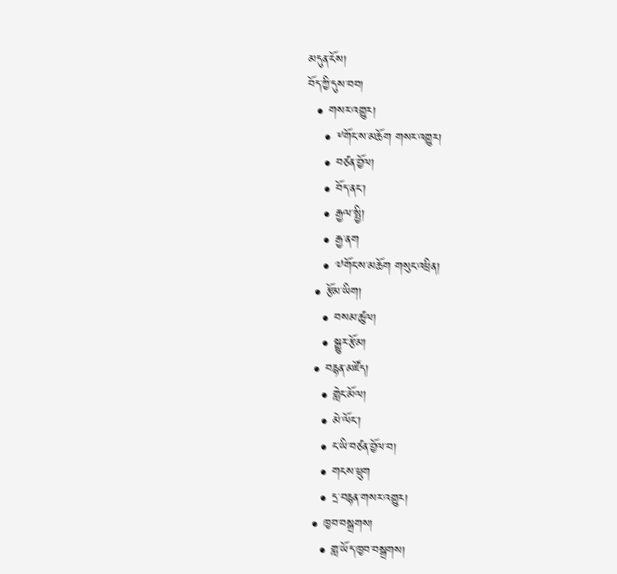མདུན་ངོས།
བོད་ཀྱི་དུས་བབ།
  • གསར་འགྱུར།
    • ༸གོང་ས་མཆོག གསར་འགྱུར།
    • བཙན་བྱོལ།
    • བོད་ནང་།
    • རྒྱལ་སྤྱི།
    • རྒྱ་ནག
    • ༧གོང་ས་མཆོག གསུང་འཕྲིན།
  • རྩོམ་ཡིག།
    • བསམ་ཚུལ།
    • སྒྱུར་རྩོམ།
  • བརྙན་མཛོད།
    • གླེང་མོལ།
    • མེ་ལོང་།
    • ང་ཡི་བཙན་བྱོལ་བ།
    • གངས་ཕྲུག
    • དྲ་བརྙན་གསར་འགྱུར།
  • ཁྱབ་བསྒྲགས།
    • གླ་ཡོད་ཁྱབ་བསྒྲགས།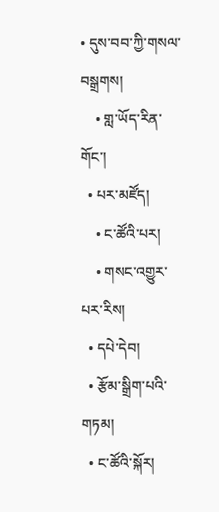• དུས་བབ་ཀྱི་གསལ་བསྒྲགས།
    • གླ་ཡོད་རིན་གོང་།
  • པར་མཛོད།
    • ང་ཚོའི་པར།
    • གསང་འགྱུར་པར་རིས།
  • དཔེ་དེབ།
  • རྩོམ་སྒྲིག་པའི་གཏམ།
  • ང་ཚོའི་སྐོར།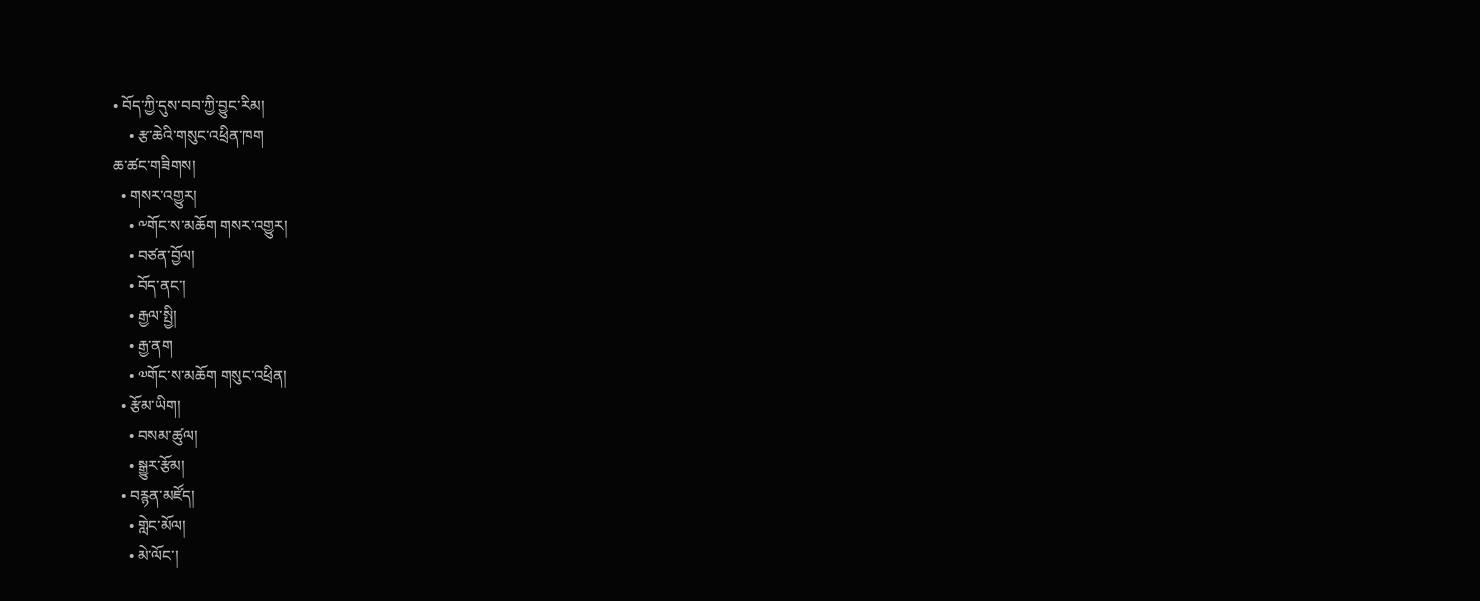• བོད་ཀྱི་དུས་བབ་ཀྱི་བྱུང་རིམ།
    • རྩ་ཆེའི་གསུང་འཕྲིན་ཁག
ཆ་ཚང་གཟིགས།
  • གསར་འགྱུར།
    • ༸གོང་ས་མཆོག གསར་འགྱུར།
    • བཙན་བྱོལ།
    • བོད་ནང་།
    • རྒྱལ་སྤྱི།
    • རྒྱ་ནག
    • ༧གོང་ས་མཆོག གསུང་འཕྲིན།
  • རྩོམ་ཡིག།
    • བསམ་ཚུལ།
    • སྒྱུར་རྩོམ།
  • བརྙན་མཛོད།
    • གླེང་མོལ།
    • མེ་ལོང་།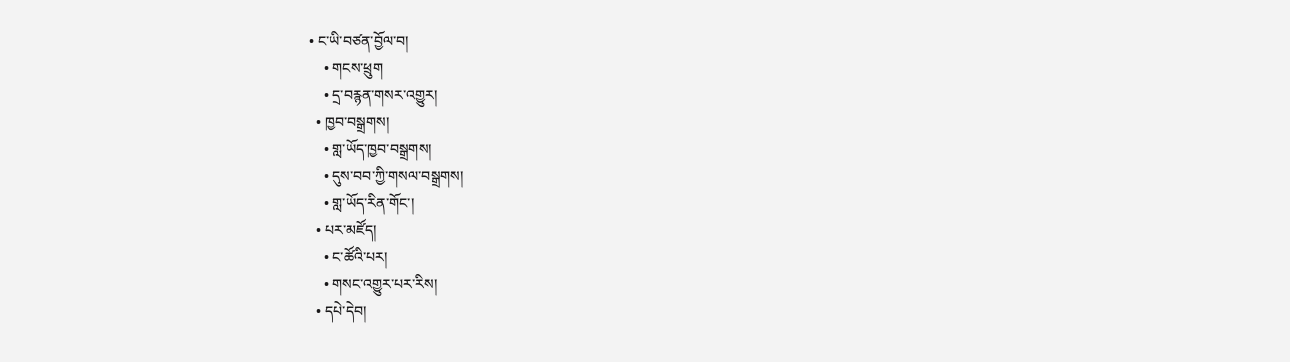• ང་ཡི་བཙན་བྱོལ་བ།
    • གངས་ཕྲུག
    • དྲ་བརྙན་གསར་འགྱུར།
  • ཁྱབ་བསྒྲགས།
    • གླ་ཡོད་ཁྱབ་བསྒྲགས།
    • དུས་བབ་ཀྱི་གསལ་བསྒྲགས།
    • གླ་ཡོད་རིན་གོང་།
  • པར་མཛོད།
    • ང་ཚོའི་པར།
    • གསང་འགྱུར་པར་རིས།
  • དཔེ་དེབ།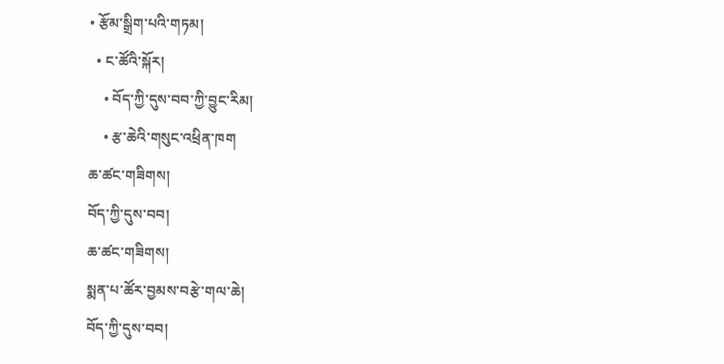• རྩོམ་སྒྲིག་པའི་གཏམ།
  • ང་ཚོའི་སྐོར།
    • བོད་ཀྱི་དུས་བབ་ཀྱི་བྱུང་རིམ།
    • རྩ་ཆེའི་གསུང་འཕྲིན་ཁག
ཆ་ཚང་གཟིགས།
བོད་ཀྱི་དུས་བབ།
ཆ་ཚང་གཟིགས།
སྨན་པ་ཚོར་བྱམས་བརྩེ་གལ་ཆེ།
བོད་ཀྱི་དུས་བབ།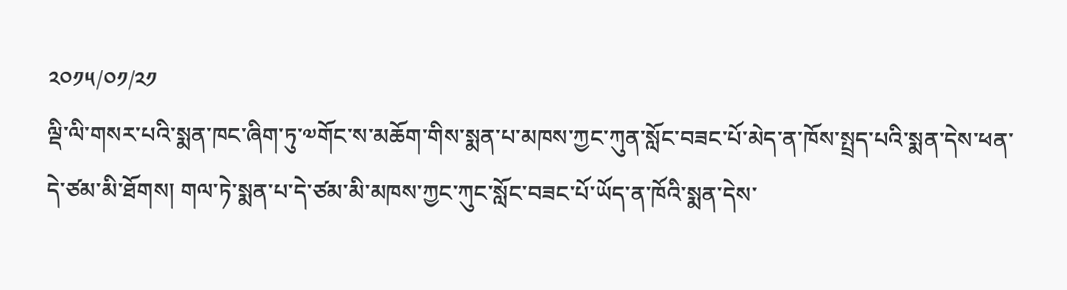༢༠༡༥/༠༡/༢༡
ལྡི་ལི་གསར་པའི་སྨན་ཁང་ཞིག་ཏུ་༧གོང་ས་མཆོག་གིས་སྨན་པ་མཁས་ཀྱང་ཀུན་སློང་བཟང་པོ་མེད་ན་ཁོས་སྤྲད་པའི་སྨན་དེས་ཕན་དེ་ཙམ་མི་ཐོགས། གལ་ཏེ་སྨན་པ་དེ་ཙམ་མི་མཁས་ཀྱང་ཀུང་སློང་བཟང་པོ་ཡོད་ན་ཁོའི་སྨན་དེས་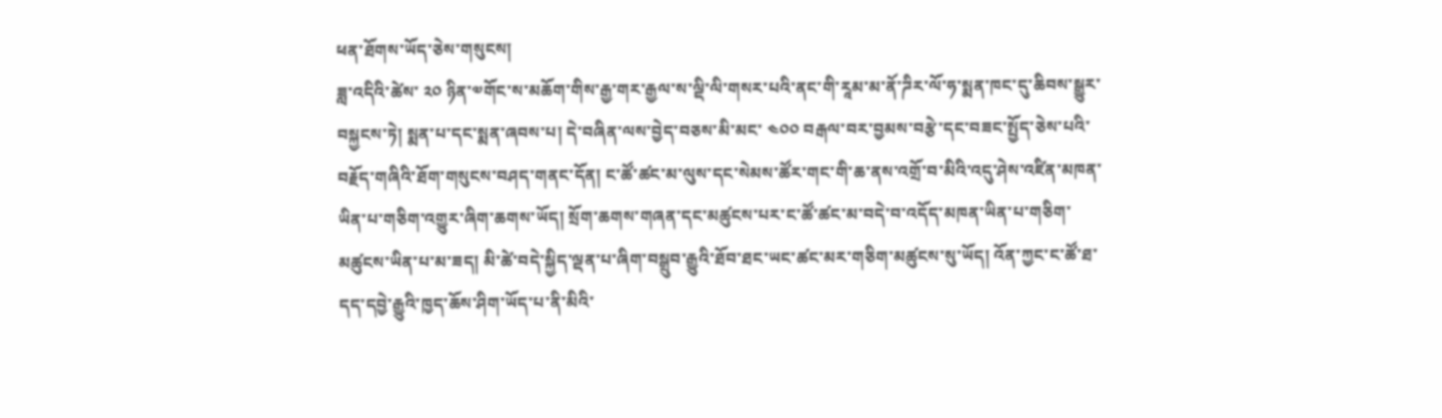ཕན་ཐོགས་ཡོད་ཅེས་གསུངས།
ཟླ་འདིའི་ཚེས་ ༢༠ ཉིན་༧གོང་ས་མཆོག་གིས་རྒྱ་གར་རྒྱལ་ས་ལྡི་ལི་གསར་པའི་ནང་གི་རཱམ་མ་ནོ་ཌིར་ལོ་ཧ་སྨན་ཁང་དུ་ཆིབས་སྒྱུར་བསྐྱངས་ཏེ། སྨན་པ་དང་སྨན་ཞབས་པ། དེ་བཞིན་ལས་བྱེད་བཅས་མི་མང་ ༤༠༠ བརྒལ་བར་བྱམས་བརྩེ་དང་བཟང་སྤྱོད་ཅེས་པའི་བརྗོད་གཞིའི་ཐོག་གསུངས་བཤད་གནང་དོན། ང་ཚོ་ཚང་མ་ལུས་དང་སེམས་ཚོར་གང་གི་ཆ་ནས་འགྲོ་བ་མིའི་འདུ་ཤེས་འཛིན་མཁན་ཡིན་པ་གཅིག་འགྱུར་ཞིག་ཆགས་ཡོད། སྲོག་ཆགས་གཞན་དང་མཚུངས་པར་ང་ཚོ་ཚང་མ་བདེ་བ་འདོད་མཁན་ཡིན་པ་གཅིག་མཚུངས་ཡིན་པ་མ་ཟད། མི་ཚེ་བདེ་སྐྱིད་ལྡན་པ་ཞིག་བསྒྲུབ་རྒྱུའི་ཐོབ་ཐང་ཡང་ཚང་མར་གཅིག་མཚུངས་སུ་ཡོད། འོན་ཀྱང་ང་ཚོ་ཐ་དད་དབྱེ་རྒྱུའི་ཁྱད་ཆོས་ཤིག་ཡོད་པ་ནི་མིའི་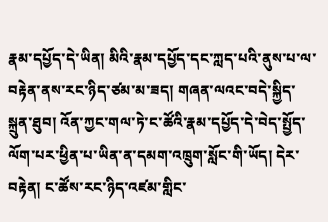རྣམ་དཔྱོད་དེ་ཡིན། མིའི་རྣམ་དཔྱོད་དང་ཀླད་པའི་ནུས་པ་ལ་བརྟེན་ནས་རང་ཉིད་ཙམ་མ་ཟད། གཞན་ལའང་བདེ་སྐྱིད་སྐྲུན་ཐུབ། འོན་ཀྱང་གལ་ཏེ་ང་ཚོའི་རྣམ་དཔྱོད་དེ་བེད་སྤྱོད་ལོག་པར་ཕྱིན་པ་ཡིན་ན་དམག་འཁྲུག་སློང་གི་ཡོད། དེར་བརྟེན། ང་ཚོས་རང་ཉིད་འཛམ་གླིང་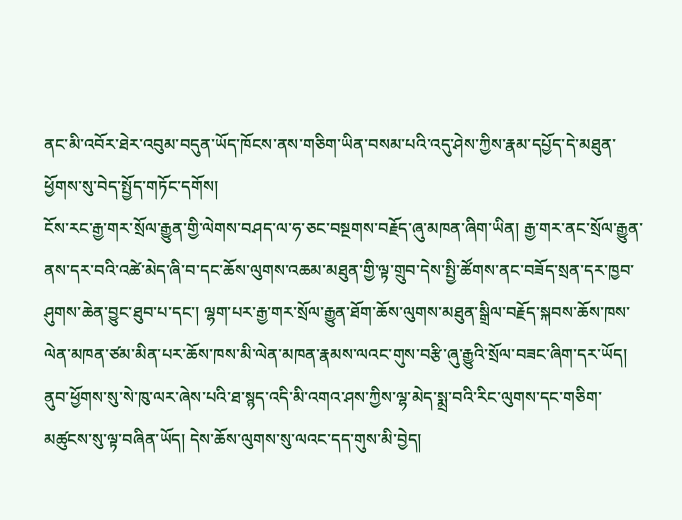ནང་མི་འབོར་ཐེར་འབུམ་བདུན་ཡོད་ཁོངས་ནས་གཅིག་ཡིན་བསམ་པའི་འདུ་ཤེས་ཀྱིས་རྣམ་དཔྱོད་དེ་མཐུན་ཕྱོགས་སུ་བེད་སྤྱོད་གཏོང་དགོས།
ངོས་རང་རྒྱ་གར་སྲོལ་རྒྱུན་གྱི་ལེགས་བཤད་ལ་ཧ་ཅང་བསྔགས་བརྗོད་ཞུ་མཁན་ཞིག་ཡིན། རྒྱ་གར་ནང་སྲོལ་རྒྱུན་ནས་དར་བའི་འཚེ་མེད་ཞི་བ་དང་ཆོས་ལུགས་འཆམ་མཐུན་གྱི་ལྟ་གྲུབ་དེས་སྤྱི་ཚོགས་ནང་བཟོད་སྲན་དར་ཁྱབ་ཤུགས་ཆེན་བྱུང་ཐུབ་པ་དང་། ལྷག་པར་རྒྱ་གར་སྲོལ་རྒྱུན་ཐོག་ཆོས་ལུགས་མཐུན་སྒྲིལ་བརྗོད་སྐབས་ཆོས་ཁས་ལེན་མཁན་ཙམ་མིན་པར་ཆོས་ཁས་མི་ལེན་མཁན་རྣམས་ལའང་གུས་བརྩི་ཞུ་རྒྱུའི་སྲོལ་བཟང་ཞིག་དར་ཡོད། ནུབ་ཕྱོགས་སུ་སེ་ཁུ་ལར་ཞེས་པའི་ཐ་སྙད་འདི་མི་འགའ་ཤས་ཀྱིས་ལྷ་མེད་སྨྲ་བའི་རིང་ལུགས་དང་གཅིག་མཚུངས་སུ་ལྟ་བཞིན་ཡོད། དེས་ཆོས་ལུགས་སུ་ལའང་དད་གུས་མི་བྱེད།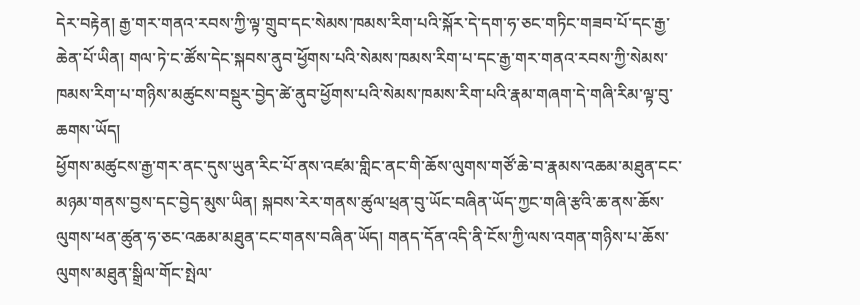དེར་བརྟེན། རྒྱ་གར་གནའ་རབས་ཀྱི་ལྟ་གྲུབ་དང་སེམས་ཁམས་རིག་པའི་སྐོར་དེ་དག་ཧ་ཅང་གཏིང་གཟབ་པོ་དང་རྒྱ་ཆེན་པོ་ཡིན། གལ་ཏེ་ང་ཚོས་དེང་སྐབས་ནུབ་ཕྱོགས་པའི་སེམས་ཁམས་རིག་པ་དང་རྒྱ་གར་གནའ་རབས་ཀྱི་སེམས་ཁམས་རིག་པ་གཉིས་མཚུངས་བསྡུར་བྱེད་ཚེ་ནུབ་ཕྱོགས་པའི་སེམས་ཁམས་རིག་པའི་རྣམ་གཞག་དེ་གཞི་རིམ་ལྟ་བུ་ཆགས་ཡོད།
ཕྱོགས་མཚུངས་རྒྱ་གར་ནང་དུས་ཡུན་རིང་པོ་ནས་འཛམ་གླིང་ནང་གི་ཆོས་ལུགས་གཙོ་ཆེ་བ་རྣམས་འཆམ་མཐུན་ངང་མཉམ་གནས་བྱས་དང་བྱེད་མུས་ཡིན། སྐབས་རེར་གནས་ཚུལ་ཕྲན་བུ་ཡོང་བཞིན་ཡོད་ཀྱང་གཞི་རྩའི་ཆ་ནས་ཆོས་ལུགས་ཕན་ཚུན་ཧ་ཅང་འཆམ་མཐུན་ངང་གནས་བཞིན་ཡོད། གནད་དོན་འདི་ནི་ངོས་ཀྱི་ལས་འགན་གཉིས་པ་ཆོས་ལུགས་མཐུན་སྒྲིལ་གོང་སྤེལ་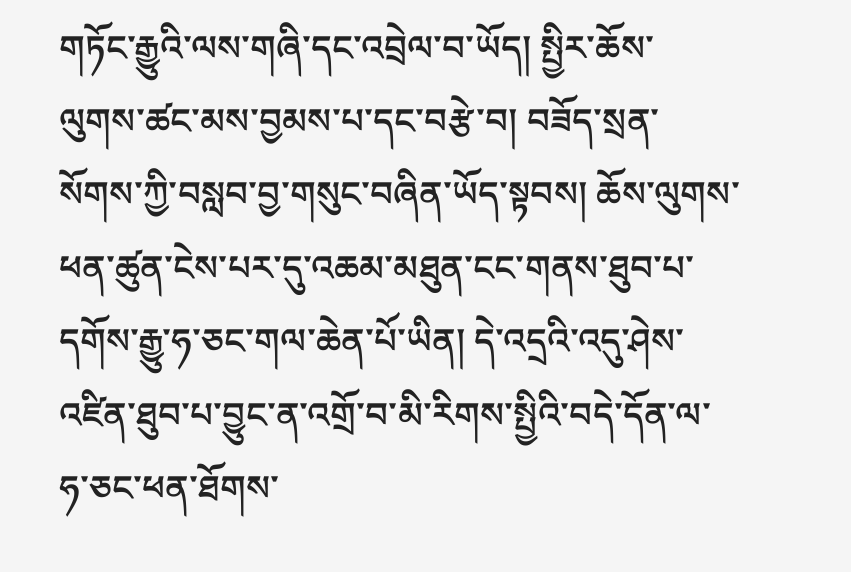གཏོང་རྒྱུའི་ལས་གཞི་དང་འབྲེལ་བ་ཡོད། སྤྱིར་ཆོས་ལུགས་ཚང་མས་བྱམས་པ་དང་བརྩེ་བ། བཟོད་སྲན་སོགས་ཀྱི་བསླབ་བྱ་གསུང་བཞིན་ཡོད་སྟབས། ཆོས་ལུགས་ཕན་ཚུན་ངེས་པར་དུ་འཆམ་མཐུན་ངང་གནས་ཐུབ་པ་དགོས་རྒྱུ་ཧ་ཅང་གལ་ཆེན་པོ་ཡིན། དེ་འདྲའི་འདུ་ཤེས་འཛིན་ཐུབ་པ་བྱུང་ན་འགྲོ་བ་མི་རིགས་སྤྱིའི་བདེ་དོན་ལ་ཧ་ཅང་ཕན་ཐོགས་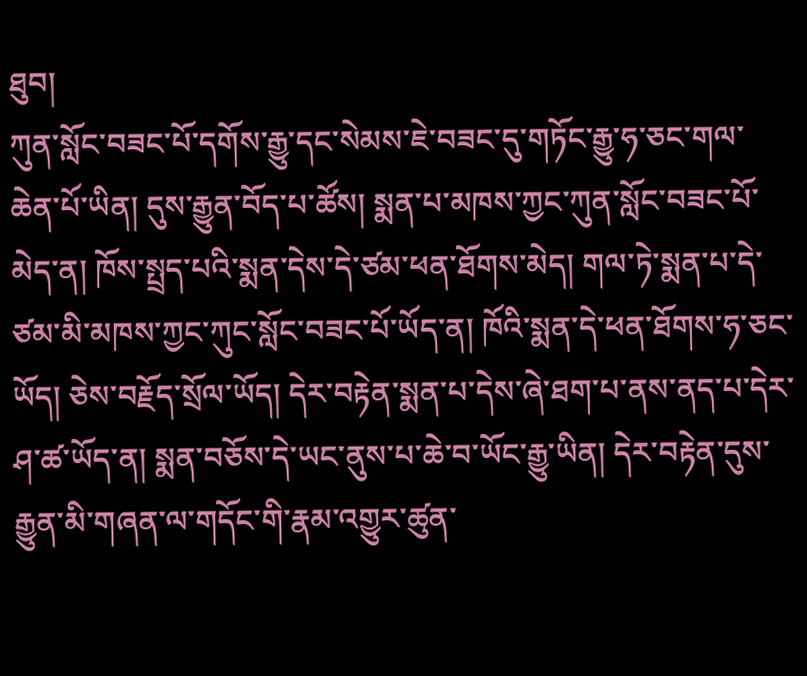ཐུབ།
ཀུན་སློང་བཟང་པོ་དགོས་རྒྱུ་དང་སེམས་ཇེ་བཟང་དུ་གཏོང་རྒྱུ་ཧ་ཅང་གལ་ཆེན་པོ་ཡིན། དུས་རྒྱུན་བོད་པ་ཚོས། སྨན་པ་མཁས་ཀྱང་ཀུན་སློང་བཟང་པོ་མེད་ན། ཁོས་སྤྲད་པའི་སྨན་དེས་དེ་ཙམ་ཕན་ཐོགས་མེད། གལ་ཏེ་སྨན་པ་དེ་ཙམ་མི་མཁས་ཀྱང་ཀུང་སློང་བཟང་པོ་ཡོད་ན། ཁོའི་སྨན་དེ་ཕན་ཐོགས་ཧ་ཅང་ཡོད། ཅེས་བརྗོད་སྲོལ་ཡོད། དེར་བརྟེན་སྨན་པ་དེས་ཞེ་ཐག་པ་ནས་ནད་པ་དེར་ཤ་ཚ་ཡོད་ན། སྨན་བཅོས་དེ་ཡང་ནུས་པ་ཆེ་བ་ཡོང་རྒྱུ་ཡིན། དེར་བརྟེན་དུས་རྒྱུན་མི་གཞན་ལ་གདོང་གི་རྣམ་འགྱུར་ཚུན་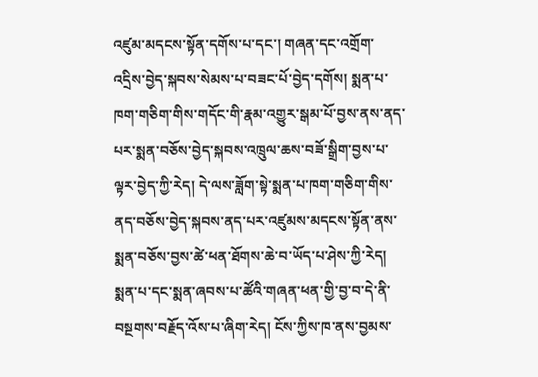འཛུམ་མདངས་སྟོན་དགོས་པ་དང་། གཞན་དང་འགྲོག་འདྲིས་བྱེད་སྐབས་སེམས་པ་བཟང་པོ་བྱེད་དགོས། སྨན་པ་ཁག་གཅིག་གིས་གདོང་གི་རྣམ་འགྱུར་སྒམ་པོ་བྱས་ནས་ནད་པར་སྨན་བཅོས་བྱེད་སྐབས་འཁྲུལ་ཆས་བཟོ་སྒྲིག་བྱས་པ་ལྟར་བྱེད་ཀྱི་རེད། དེ་ལས་ཟློག་སྟེ་སྨན་པ་ཁག་གཅིག་གིས་ནད་བཅོས་བྱེད་སྐབས་ནད་པར་འཛུམས་མདངས་སྟོན་ནས་སྨན་བཅོས་བྱས་ཚེ་ཕན་ཐོགས་ཆེ་བ་ཡོད་པ་ཤེས་ཀྱི་རེད། སྨན་པ་དང་སྨན་ཞབས་པ་ཚོའི་གཞན་ཕན་གྱི་བྱ་བ་དེ་ནི་བསྔགས་བརྗོད་འོས་པ་ཞིག་རེད། ངོས་ཀྱིས་ཁ་ནས་བྱམས་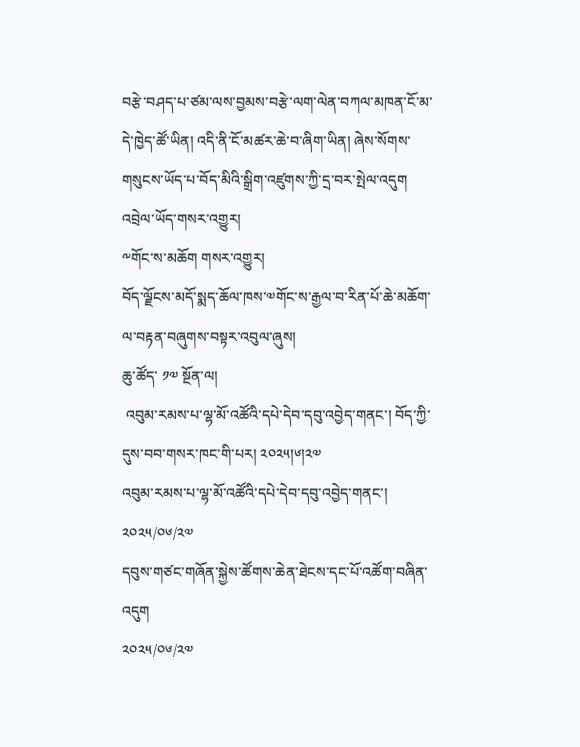བརྩེ་བཤད་པ་ཙམ་ལས་བྱམས་བརྩེ་ལག་ལེན་བཀལ་མཁན་ངོ་མ་དེ་ཁྱེད་ཚོ་ཡིན། འདི་ནི་ངོ་མཚར་ཆེ་བ་ཞིག་ཡིན། ཞེས་སོགས་གསུངས་ཡོད་པ་བོད་མིའི་སྒྲིག་འཛུགས་ཀྱི་དྲ་བར་སྤེལ་འདུག
འབྲེལ་ཡོད་གསར་འགྱུར།
༸གོང་ས་མཆོག གསར་འགྱུར།
བོད་ལྗོངས་མདོ་སྨད་ཆོལ་ཁས་༧གོང་ས་རྒྱལ་བ་རིན་པོ་ཆེ་མཆོག་ལ་བརྟན་བཞུགས་བསྟར་འབུལ་ཞུས།
ཆུ་ཚོད་ ༡༧ སྔོན་ལ།
 འབུམ་རམས་པ་ལྷ་མོ་འཚོའི་དཔེ་དེབ་དབུ་འབྱེད་གནང་། བོད་ཀྱི་དུས་བབ་གསར་ཁང་གི་པར། ༢༠༢༥།༦།༢༧
འབུམ་རམས་པ་ལྷ་མོ་འཚོའི་དཔེ་དེབ་དབུ་འབྱེད་གནང་།
༢༠༢༥/༠༦/༢༧
དབུས་གཙང་གཞོན་སྐྱེས་ཚོགས་ཆེན་ཐེངས་དང་པོ་འཚོག་བཞིན་འདུག
༢༠༢༥/༠༦/༢༧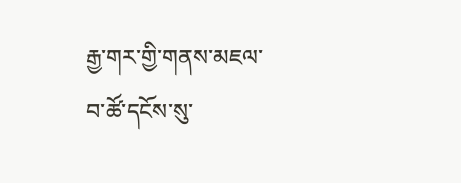རྒྱ་གར་གྱི་གནས་མཇལ་བ་ཚོ་དངོས་སུ་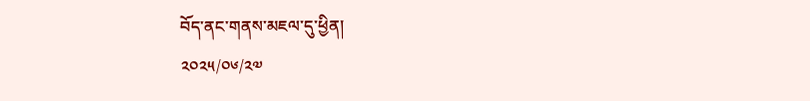བོད་ནང་གནས་མཇལ་དུ་ཕྱིན།
༢༠༢༥/༠༦/༢༧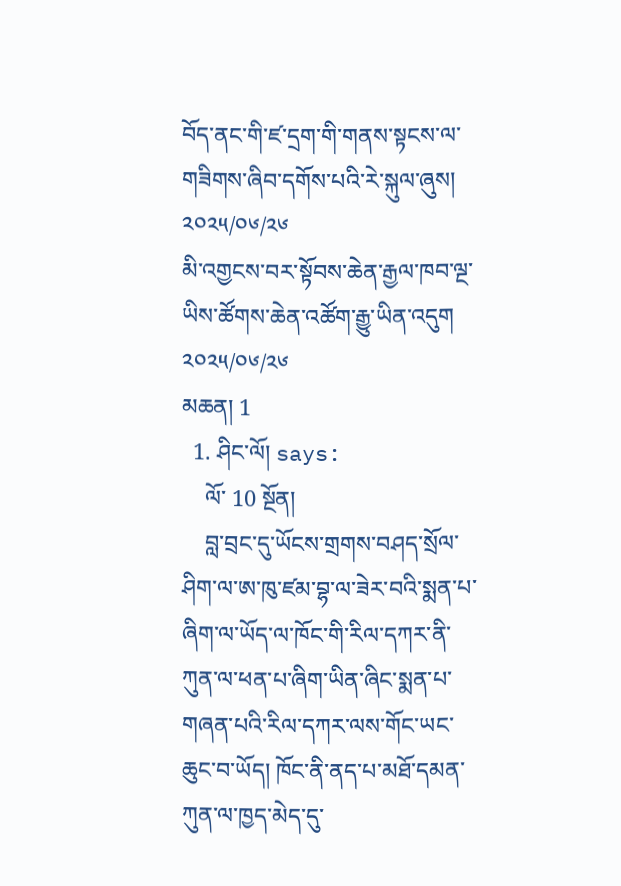བོད་ནང་གི་ཛ་དྲག་གི་གནས་སྟངས་ལ་གཟིགས་ཞིབ་དགོས་པའི་རེ་སྐུལ་ཞུས།
༢༠༢༥/༠༦/༢༦
མི་འགྱངས་བར་སྟོབས་ཆེན་རྒྱལ་ཁབ་ལྔ་ཡིས་ཚོགས་ཆེན་འཚོག་རྒྱུ་ཡིན་འདུག
༢༠༢༥/༠༦/༢༦
མཆན། 1
  1. ཤིང་ལོ། says:
    ལོ་ 10 སྔོན།
    བླ་བྲང་དུ་ཡོངས་གྲགས་བཤད་སྲོལ་ཤིག་ལ་ཨ་ཁུ་ཛམ་བྷ་ལ་ཟེར་བའི་སྨན་པ་ཞིག་ལ་ཡོད་ལ་ཁོང་གི་རིལ་དཀར་ནི་ཀུན་ལ་ཕན་པ་ཞིག་ཡིན་ཞིང་སྨན་པ་གཞན་པའི་རིལ་དཀར་ལས་གོང་ཡང་ཆུང་བ་ཡོད། ཁོང་ནི་ནད་པ་མཐོ་དམན་ཀུན་ལ་ཁྱད་མེད་དུ་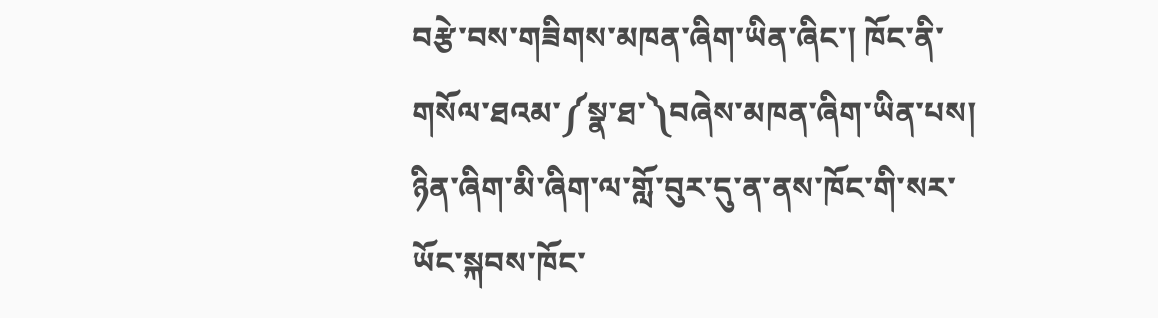བརྩེ་བས་གཟིགས་མཁན་ཞིག་ཡིན་ཞིང་། ཁོང་ནི་གསོལ་ཐའམ་༼སྣ་ཐ་༽བཞེས་མཁན་ཞིག་ཡིན་པས། ཉིན་ཞིག་མི་ཞིག་ལ་གློ་བུར་དུ་ན་ནས་ཁོང་གི་སར་ཡོང་སྐབས་ཁོང་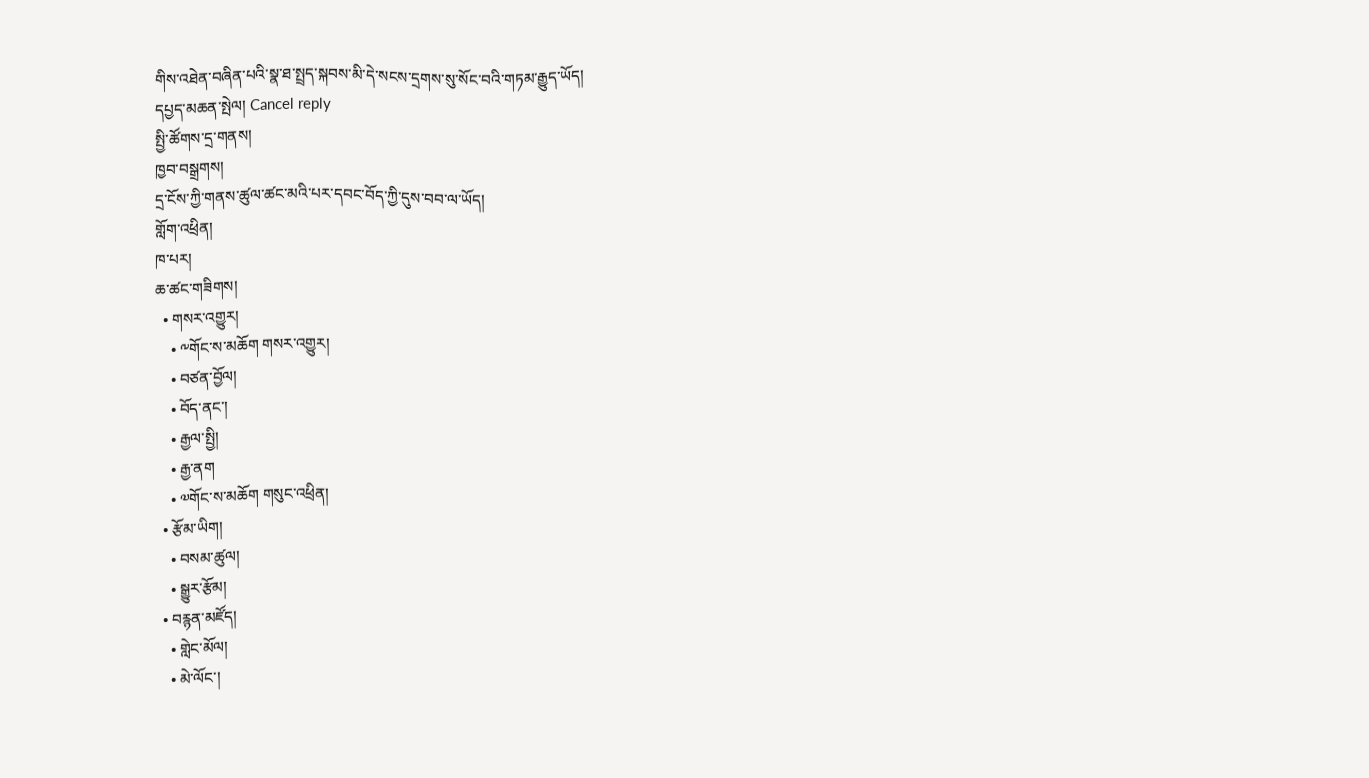གིས་འཐེན་བཞིན་པའི་སྣ་ཐ་སྤྲད་སྐབས་མི་དེ་སངས་དྲགས་སུ་སོང་བའི་གཏམ་རྒྱུད་ཡོད།
དཔྱད་མཆན་སྤེལ། Cancel reply
སྤྱི་ཚོགས་དྲ་གནས།
ཁྱབ་བསྒྲགས།
དྲ་ངོས་ཀྱི་གནས་ཚུལ་ཚང་མའི་པར་དབང་བོད་ཀྱི་དུས་བབ་ལ་ཡོད།
གློག་འཕྲིན།
ཁ་པར།
ཆ་ཚང་གཟིགས།
  • གསར་འགྱུར།
    • ༸གོང་ས་མཆོག གསར་འགྱུར།
    • བཙན་བྱོལ།
    • བོད་ནང་།
    • རྒྱལ་སྤྱི།
    • རྒྱ་ནག
    • ༧གོང་ས་མཆོག གསུང་འཕྲིན།
  • རྩོམ་ཡིག།
    • བསམ་ཚུལ།
    • སྒྱུར་རྩོམ།
  • བརྙན་མཛོད།
    • གླེང་མོལ།
    • མེ་ལོང་།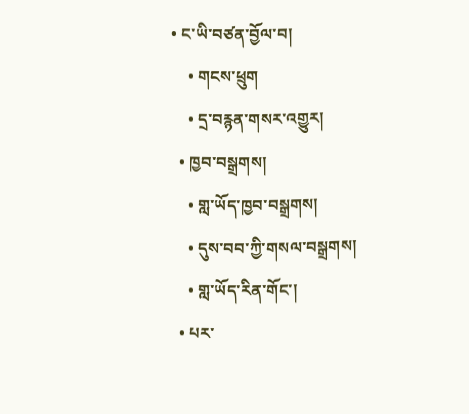• ང་ཡི་བཙན་བྱོལ་བ།
    • གངས་ཕྲུག
    • དྲ་བརྙན་གསར་འགྱུར།
  • ཁྱབ་བསྒྲགས།
    • གླ་ཡོད་ཁྱབ་བསྒྲགས།
    • དུས་བབ་ཀྱི་གསལ་བསྒྲགས།
    • གླ་ཡོད་རིན་གོང་།
  • པར་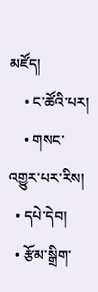མཛོད།
    • ང་ཚོའི་པར།
    • གསང་འགྱུར་པར་རིས།
  • དཔེ་དེབ།
  • རྩོམ་སྒྲིག་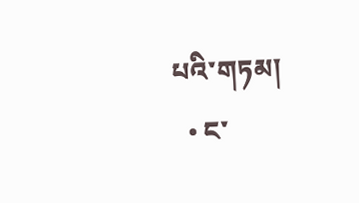པའི་གཏམ།
  • ང་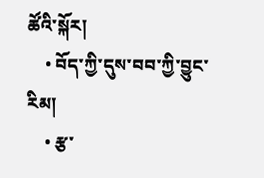ཚོའི་སྐོར།
    • བོད་ཀྱི་དུས་བབ་ཀྱི་བྱུང་རིམ།
    • རྩ་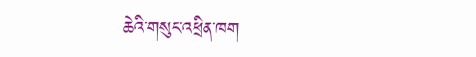ཆེའི་གསུང་འཕྲིན་ཁག